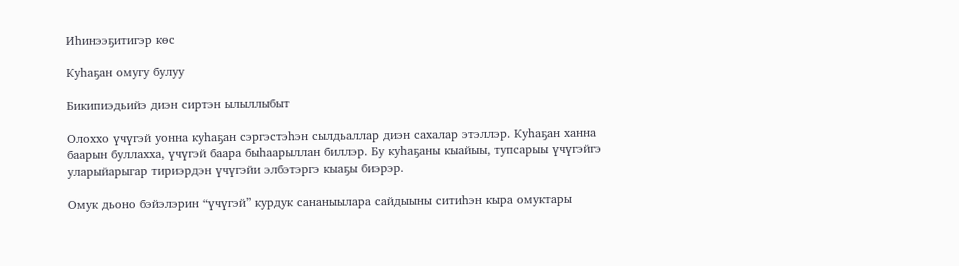Иһинээҕитигэр көс

Куһаҕан омугу булуу

Бикипиэдьийэ диэн сиртэн ылыллыбыт

Олоххо үчүгэй уонна куһаҕан сэргэстэһэн сылдьаллар диэн сахалар этэллэр. Куһаҕан ханна баарын буллахха, үчүгэй баара быһаарыллан биллэр. Бу куһаҕаны кыайыы, тупсарыы үчүгэйгэ уларыйарыгар тириэрдэн үчүгэйи элбэтэргэ кыаҕы биэрэр.

Омук дьоно бэйэлэрин “үчүгэй” курдук сананыылара сайдыыны ситиһэн кыра омуктары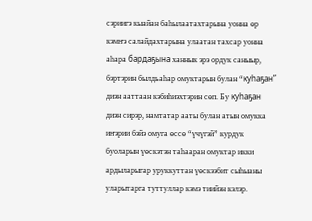сэриигэ кыайан баһылаатахтарына уонна өр кэмҥэ салайдахтарына улаатан тахсар уонна аһара бардаҕына ханнык эрэ ордук саныыр, бэртэрин былдьаһар омуктарын булан “куһаҕан” диэн ааттаан кэбиһиэхтэрин сөп. Бу куһаҕан диэн сирэр, намтатар ааты булан атын омукка иҥэрии бэйэ омуга өссө “үчүгэй” курдук буоларын үөскэтэн таһааран омуктар икки ардыларыгар уруккуттан үөскээбит сыһыаны уларытарга туттуллар кэмэ тиийэн кэлэр.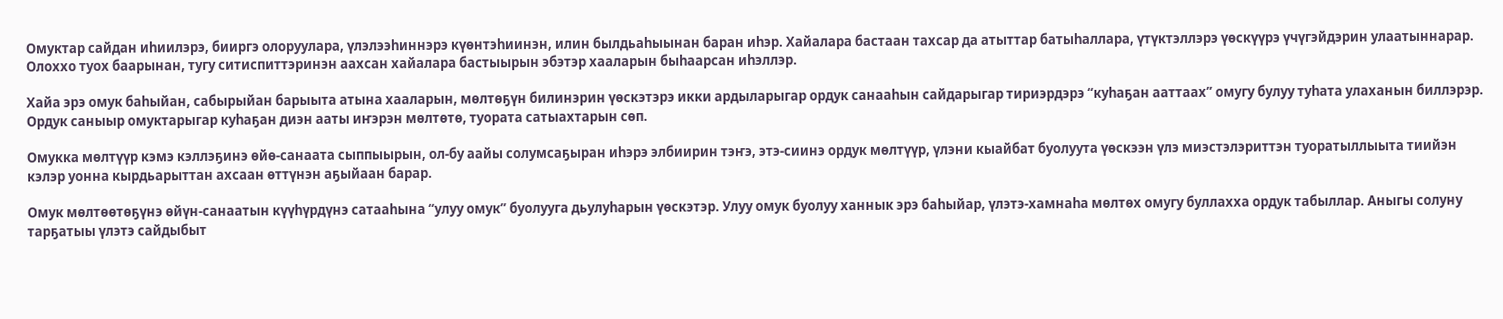Омуктар сайдан иһиилэрэ, бииргэ олоруулара, үлэлээһиннэрэ күөнтэһиинэн, илин былдьаһыынан баран иһэр. Хайалара бастаан тахсар да атыттар батыһаллара, үтүктэллэрэ үөскүүрэ үчүгэйдэрин улаатыннарар. Олоххо туох баарынан, тугу ситиспиттэринэн аахсан хайалара бастыырын эбэтэр хааларын быһаарсан иһэллэр.

Хайа эрэ омук баһыйан, сабырыйан барыыта атына хааларын, мөлтөҕүн билинэрин үөскэтэрэ икки ардыларыгар ордук санааһын сайдарыгар тириэрдэрэ “куһаҕан ааттаах” омугу булуу туһата улаханын биллэрэр. Ордук саныыр омуктарыгар куһаҕан диэн ааты иҥэрэн мөлтөтө, туората сатыахтарын сөп.

Омукка мөлтүүр кэмэ кэллэҕинэ өйө-санаата сыппыырын, ол-бу аайы солумсаҕыран иһэрэ элбиирин тэҥэ, этэ-сиинэ ордук мөлтүүр, үлэни кыайбат буолуута үөскээн үлэ миэстэлэриттэн туоратыллыыта тиийэн кэлэр уонна кырдьарыттан ахсаан өттүнэн аҕыйаан барар.

Омук мөлтөөтөҕүнэ өйүн-санаатын күүһүрдүнэ сатааһына “улуу омук” буолууга дьулуһарын үөскэтэр. Улуу омук буолуу ханнык эрэ баһыйар, үлэтэ-хамнаһа мөлтөх омугу буллахха ордук табыллар. Аныгы солуну тарҕатыы үлэтэ сайдыбыт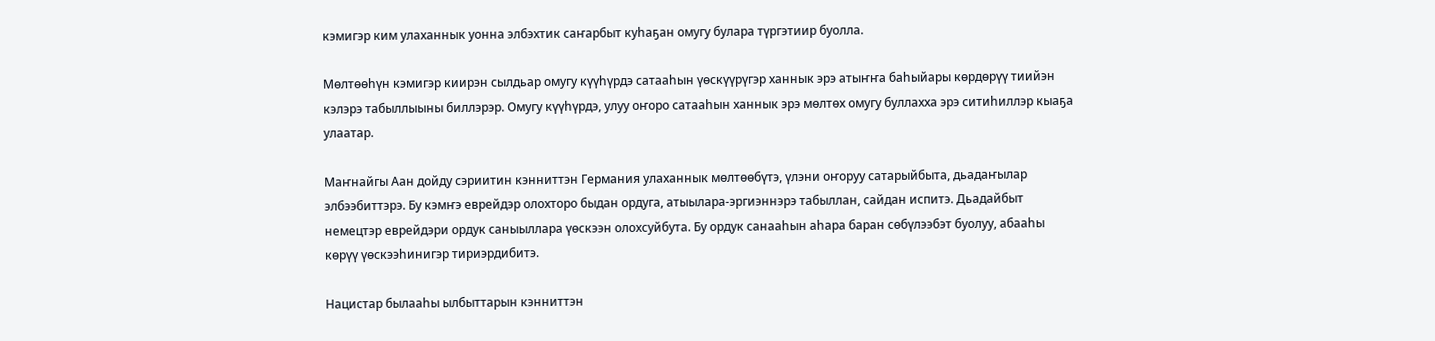кэмигэр ким улаханнык уонна элбэхтик саҥарбыт куһаҕан омугу булара түргэтиир буолла.

Мөлтөөһүн кэмигэр киирэн сылдьар омугу күүһүрдэ сатааһын үөскүүрүгэр ханнык эрэ атыҥҥа баһыйары көрдөрүү тиийэн кэлэрэ табыллыыны биллэрэр. Омугу күүһүрдэ, улуу оҥоро сатааһын ханнык эрэ мөлтөх омугу буллахха эрэ ситиһиллэр кыаҕа улаатар.

Маҥнайгы Аан дойду сэриитин кэнниттэн Германия улаханнык мөлтөөбүтэ, үлэни оҥоруу сатарыйбыта, дьадаҥылар элбээбиттэрэ. Бу кэмҥэ еврейдэр олохторо быдан ордуга, атыылара-эргиэннэрэ табыллан, сайдан испитэ. Дьадайбыт немецтэр еврейдэри ордук саныыллара үөскээн олохсуйбута. Бу ордук санааһын аһара баран сөбүлээбэт буолуу, абааһы көрүү үөскээһинигэр тириэрдибитэ.

Нацистар былааһы ылбыттарын кэнниттэн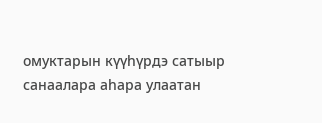омуктарын күүһүрдэ сатыыр санаалара аһара улаатан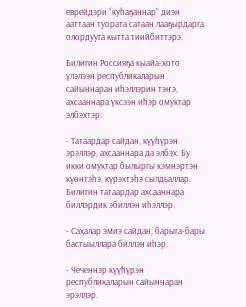еврейдэри “куһаҕаннар” диэн ааттаан туората сатаан лааҕырдарга олордууга кытта тиийбиттэрэ.

Билигин Россияҕа кыайа-хото үлэлээн республикаларын сайыннаран иһэллэрин тэҥэ, ахсааннара үксээн иһэр омуктар элбэхтэр:

- Татаардар сайдан, күүһүрэн эрэллэр, ахсааннара да элбэх. Бу икки омуктар былыргы кэмнэртэн күөнтэһэ, күрэхтэһэ сылдьаллар. Билигин татаардар ахсааннара биллэрдик эбиллэн иһэллэр.

- Сахалар эмиэ сайдан, барыга-бары бастыыллара биллэн иһэр.

- Чеченнэр күүһүрэн республикаларын сайыннаран эрэллэр.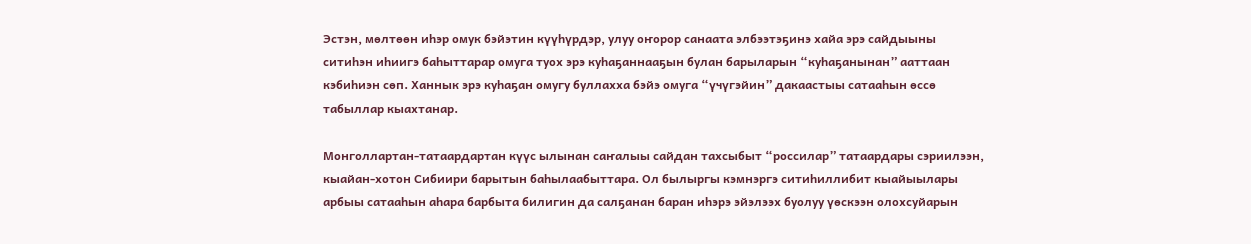Эстэн, мөлтөөн иһэр омук бэйэтин күүһүрдэр, улуу оҥорор санаата элбээтэҕинэ хайа эрэ сайдыыны ситиһэн иһиигэ баһыттарар омуга туох эрэ куһаҕаннааҕын булан барыларын “куһаҕанынан” ааттаан кэбиһиэн сөп. Ханнык эрэ куһаҕан омугу буллахха бэйэ омуга “үчүгэйин” дакаастыы сатааһын өссө табыллар кыахтанар.

Монголлартан-татаардартан күүс ылынан саҥалыы сайдан тахсыбыт “россилар” татаардары сэриилээн, кыайан-хотон Сибиири барытын баһылаабыттара. Ол былыргы кэмнэргэ ситиһиллибит кыайыылары арбыы сатааһын аһара барбыта билигин да салҕанан баран иһэрэ эйэлээх буолуу үөскээн олохсуйарын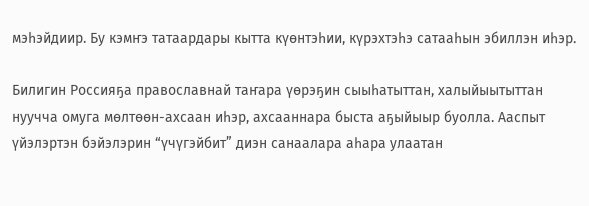мэһэйдиир. Бу кэмҥэ татаардары кытта күөнтэһии, күрэхтэһэ сатааһын эбиллэн иһэр.

Билигин Россияҕа православнай таҥара үөрэҕин сыыһатыттан, халыйыытыттан нуучча омуга мөлтөөн-ахсаан иһэр, ахсааннара быста аҕыйыыр буолла. Ааспыт үйэлэртэн бэйэлэрин “үчүгэйбит” диэн санаалара аһара улаатан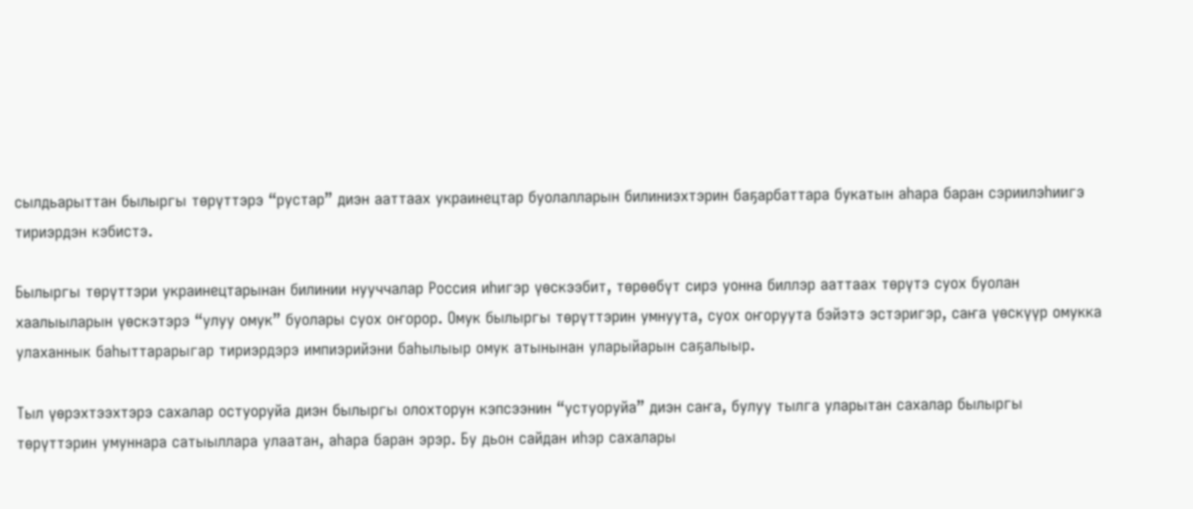сылдьарыттан былыргы төрүттэрэ “рустар” диэн ааттаах украинецтар буолалларын билиниэхтэрин баҕарбаттара букатын аһара баран сэриилэһиигэ тириэрдэн кэбистэ.

Былыргы төрүттэри украинецтарынан билинии нууччалар Россия иһигэр үөскээбит, төрөөбүт сирэ уонна биллэр ааттаах төрүтэ суох буолан хаалыыларын үөскэтэрэ “улуу омук” буолары суох оҥорор. Омук былыргы төрүттэрин умнуута, суох оҥоруута бэйэтэ эстэригэр, саҥа үөскүүр омукка улаханнык баһыттарарыгар тириэрдэрэ импиэрийэни баһылыыр омук атынынан уларыйарын саҕалыыр.

Тыл үөрэхтээхтэрэ сахалар остуоруйа диэн былыргы олохторун кэпсээнин “устуоруйа” диэн саҥа, булуу тылга уларытан сахалар былыргы төрүттэрин умуннара сатыыллара улаатан, аһара баран эрэр. Бу дьон сайдан иһэр сахалары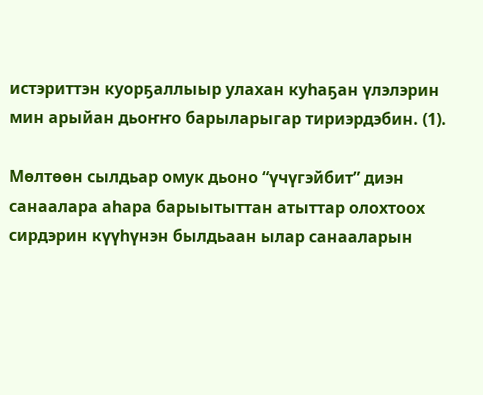истэриттэн куорҕаллыыр улахан куһаҕан үлэлэрин мин арыйан дьоҥҥо барыларыгар тириэрдэбин. (1).

Мөлтөөн сылдьар омук дьоно “үчүгэйбит” диэн санаалара аһара барыытыттан атыттар олохтоох сирдэрин күүһүнэн былдьаан ылар санааларын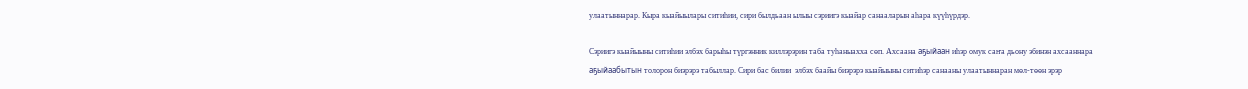улаатыннарар. Кыра кыайыылары ситиһии, сири былдьаан ылыы сэриигэ кыайар санааларын аһара күүһүрдэр.

Сэриигэ кыайыыны ситиһии элбэх барыһы түргэнник киллэрэрин таба туһаныахха сөп. Ахсаана аҕыйаан иһэр омук саҥа дьону эбинэн ахсааннара аҕыйаабытын толорон биэрэрэ табыллар. Сири бас билии  элбэх баайы биэрэрэ кыайыыны ситиһэр санааны улаатыннаран мөл-төөн эрэр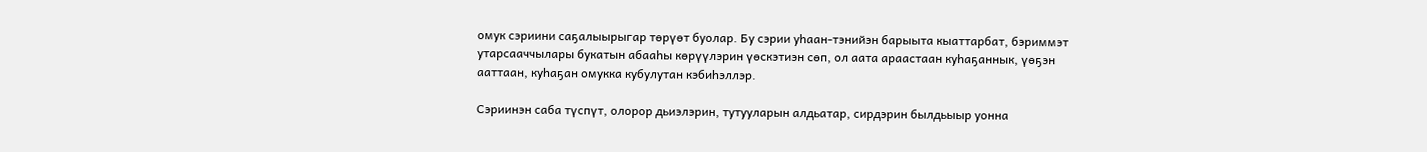омук сэриини саҕалыырыгар төрүөт буолар. Бу сэрии уһаан-тэнийэн барыыта кыаттарбат, бэриммэт утарсааччылары букатын абааһы көрүүлэрин үөскэтиэн сөп, ол аата араастаан куһаҕаннык, үөҕэн ааттаан, куһаҕан омукка кубулутан кэбиһэллэр.

Сэриинэн саба түспүт, олорор дьиэлэрин, тутууларын алдьатар, сирдэрин былдьыыр уонна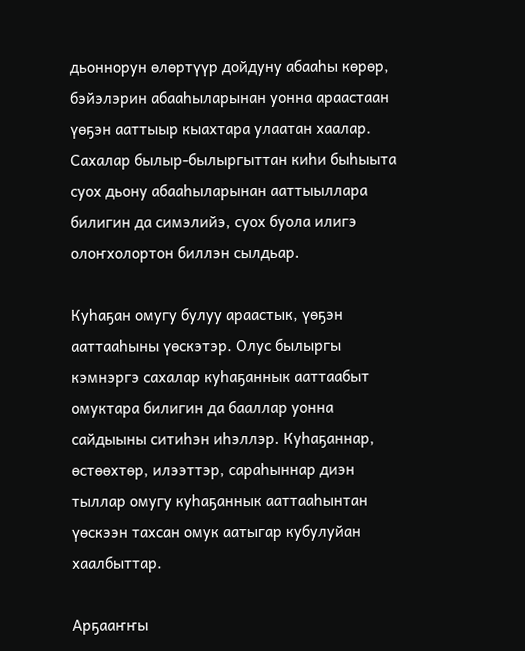дьоннорун өлөртүүр дойдуну абааһы көрөр, бэйэлэрин абааһыларынан уонна араастаан үөҕэн ааттыыр кыахтара улаатан хаалар. Сахалар былыр-былыргыттан киһи быһыыта суох дьону абааһыларынан ааттыыллара билигин да симэлийэ, суох буола илигэ олоҥхолортон биллэн сылдьар.

Куһаҕан омугу булуу араастык, үөҕэн ааттааһыны үөскэтэр. Олус былыргы кэмнэргэ сахалар куһаҕаннык ааттаабыт омуктара билигин да бааллар уонна сайдыыны ситиһэн иһэллэр. Куһаҕаннар, өстөөхтөр, илээттэр, сараһыннар диэн тыллар омугу куһаҕаннык ааттааһынтан үөскээн тахсан омук аатыгар кубулуйан хаалбыттар.

Арҕааҥҥы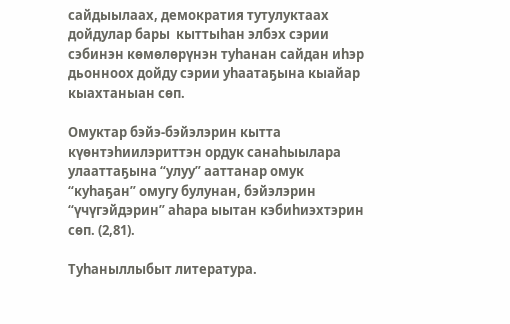сайдыылаах, демократия тутулуктаах дойдулар бары  кыттыһан элбэх сэрии сэбинэн көмөлөрүнэн туһанан сайдан иһэр дьонноох дойду сэрии уһаатаҕына кыайар кыахтаныан сөп.

Омуктар бэйэ-бэйэлэрин кытта күөнтэһиилэриттэн ордук санаһыылара улааттаҕына “улуу” ааттанар омук “куһаҕан” омугу булунан, бэйэлэрин “үчүгэйдэрин” аһара ыытан кэбиһиэхтэрин сөп. (2,81).

Туһаныллыбыт литература.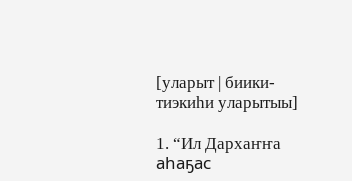[уларыт | биики-тиэкиһи уларытыы]

1. “Ил Дархаҥҥа аһаҕас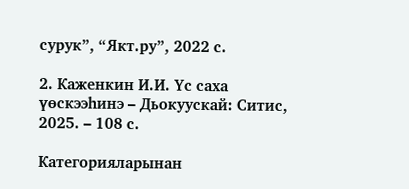сурук”, “Якт.ру”, 2022 с.

2. Каженкин И.И. Үс саха үөскээһинэ – Дьокуускай: Ситис, 2025. – 108 с.

Категорияларынан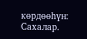көрдөөһүн: Сахалар.